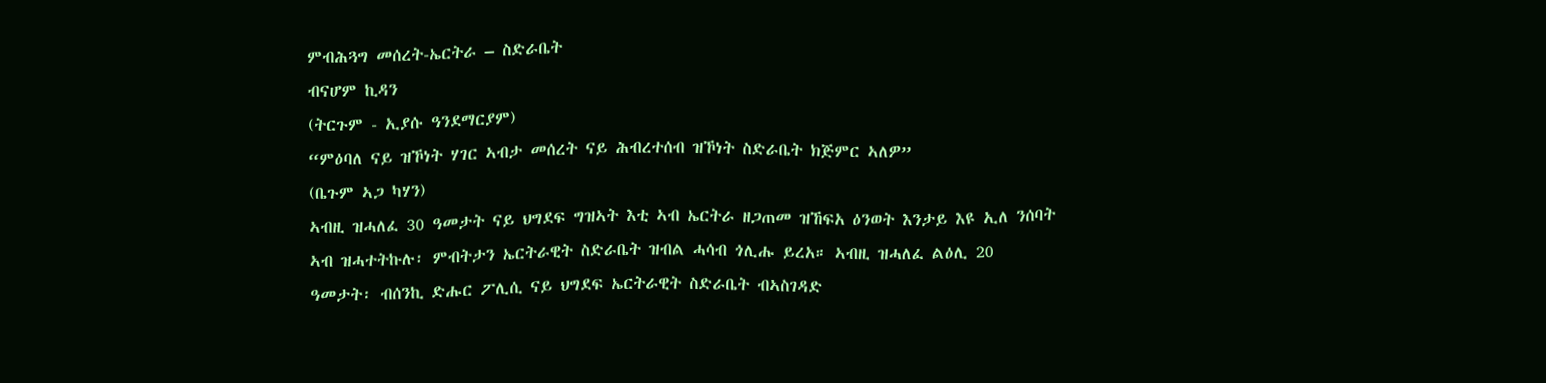ምብሕጓግ መሰረት-ኤርትራ – ስድራቤት
ብናሆም ኪዳን
(ትርጉም - ኢያሱ ዓንደማርያም)
“ምዕባለ ናይ ዝኾነት ሃገር ኣብታ መሰረት ናይ ሕብረተሰብ ዝኾነት ስድራቤት ክጅምር ኣለዎ”
(ቤጉም ኣጋ ካሃን)
ኣብዚ ዝሓለፈ 30 ዓመታት ናይ ህግደፍ ግዝኣት እቲ ኣብ ኤርትራ ዘጋጠመ ዝኸፍአ ዕንወት እንታይ እዩ ኢለ ንሰባት ኣብ ዝሓተትኩሉ፡ ምብትታን ኤርትራዊት ስድራቤት ዝብል ሓሳብ ጎሊሑ ይረአ። ኣብዚ ዝሓለፈ ልዕሊ 20 ዓመታት፡ ብሰንኪ ድሑር ፖሊሲ ናይ ህግደፍ ኤርትራዊት ስድራቤት ብኣስገዳድ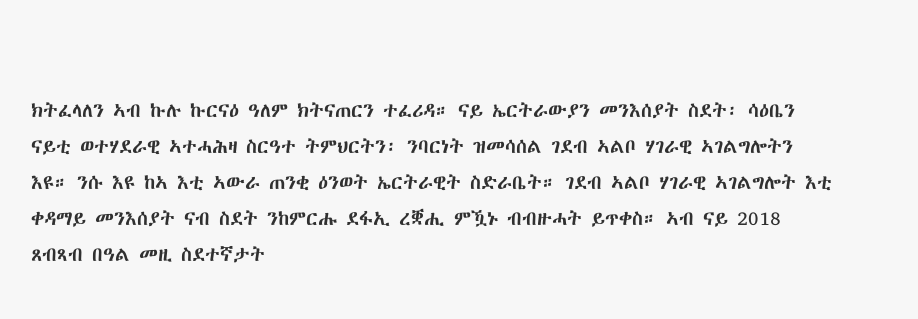ክትፈላለን ኣብ ኩሉ ኩርናዕ ዓለም ክትናጠርን ተፈሪዳ። ናይ ኤርትራውያን መንእሰያት ስደት፡ ሳዕቤን ናይቲ ወተሃደራዊ ኣተሓሕዛ ስርዓተ ትምህርትን፡ ንባርነት ዝመሳሰል ገደብ ኣልቦ ሃገራዊ ኣገልግሎትን እዩ። ንሱ እዩ ከኣ እቲ ኣውራ ጠንቂ ዕንወት ኤርትራዊት ስድራቤት። ገደብ ኣልቦ ሃገራዊ ኣገልግሎት እቲ ቀዳማይ መንእሰያት ናብ ስደት ንከምርሑ ደፋኢ ረቛሒ ምዃኑ ብብዙሓት ይጥቀስ። ኣብ ናይ 2018 ጸብጻብ በዓል መዚ ስደተኛታት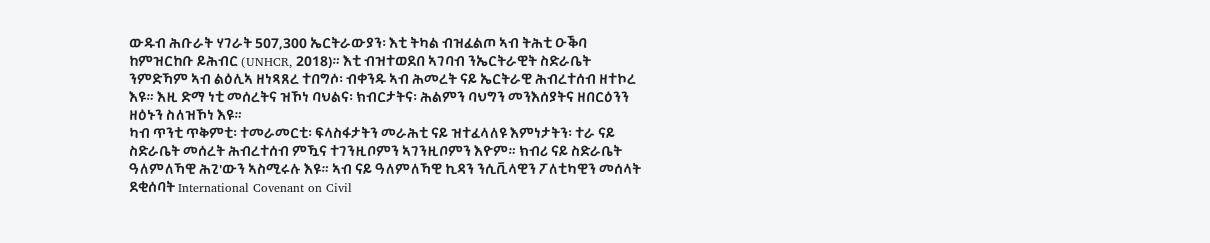ውዱብ ሕቡራት ሃገራት 507,300 ኤርትራውያን፡ እቲ ትካል ብዝፈልጦ ኣብ ትሕቲ ዑቕባ ከምዝርከቡ ይሕብር (UNHCR, 2018)። እቲ ብዝተወደበ ኣገባብ ንኤርትራዊት ስድራቤት ንምድኻም ኣብ ልዕሊኣ ዘነጻጸረ ተበግሶ፡ ብቀንዱ ኣብ ሕመረት ናይ ኤርትራዊ ሕብረተሰብ ዘተኮረ እዩ። እዚ ድማ ነቲ መሰረትና ዝኾነ ባህልና፡ ክብርታትና፡ ሕልምን ባህግን መንእሰያትና ዘበርዕንን ዘዕኑን ስለዝኾነ እዩ።
ካብ ጥንቲ ጥቅምቲ፡ ተመራመርቲ፡ ፍላስፋታትን መራሕቲ ናይ ዝተፈላለዩ እምነታትን፡ ተራ ናይ ስድራቤት መሰረት ሕብረተሰብ ምዃና ተገንዚቦምን ኣገንዚቦምን እዮም። ክብሪ ናይ ስድራቤት ዓለምለኻዊ ሕጊ'ውን ኣስሚሩሉ እዩ። ኣብ ናይ ዓለምለኻዊ ኪዳን ንሲቪላዊን ፖለቲካዊን መሰላት ደቂሰባት International Covenant on Civil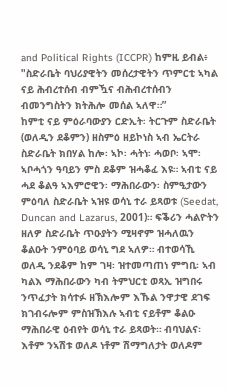and Political Rights (ICCPR) ከምዚ ይብል፥ "ስድራቤት ባህሪያዊትን መሰረታዊትን ጥምርቲ ኣካል ናይ ሕብረተሰብ ብምዃና ብሕብረተሰብን ብመንግስትን ክትሕሎ መሰል ኣለዋ።”
ከምቲ ናይ ምዕራባውያን ርድኢት፡ ትርጉም ስድራቤት (ወለዲን ደቆምን) ዘስምዕ ዘይኮነስ ኣብ ኤርትራ ስድራቤት ክበሃል ከሎ፡ ኣኮ፡ ሓትነ፡ ሓወቦ፡ ኣሞ፡ ኣቦሓጎን ዓባይን ምስ ደቆም ዝሓቆፈ እዩ። ኣብቲ ናይ ሓደ ቆልዓ ኣእምሮዊን፡ ማሕበራውን፡ ስምዒታውን ምዕባለ ስድራቤት ኣዝዩ ወሳኒ ተራ ይጻወቱ (Seedat, Duncan and Lazarus, 2001)። ፍቕሪን ሓልዮትን ዘለዎ ስድራቤት ጥዑያትን ሚዛኖም ዝሓለዉን ቆልዑት ንምዕባይ ወሳኒ ግደ ኣለዎ። ብተወሳኺ ወለዲ ንደቆም ከም ገዛ፡ ዝተመጣጠነ ምግቢ፡ ኣብ ካልእ ማሕበራውን ካብ ትምህርቲ ወጻኢ ዝግበሩ ንጥፈታት ክሳተፉ ዘኽእሎም እኹል ንዋታዊ ደገፍ ክገብሩሎም ምስዝኽእሉ ኣብቲ ናይቶም ቆልዑ ማሕበራዊ ዕብየት ወሳኒ ተራ ይጻወት። ብባህልና፡ እቶም ንኣሽቱ ወለዶ ነቶም ሽማግለታት ወለዶም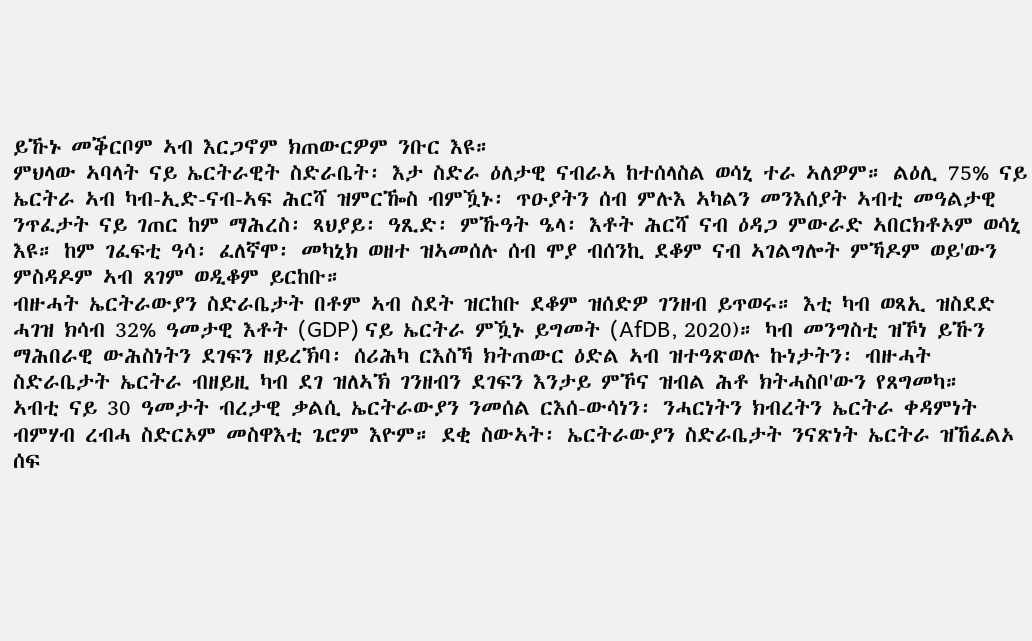ይኹኑ መቕርቦም ኣብ እርጋኖም ክጠውርዎም ንቡር እዩ።
ምህላው ኣባላት ናይ ኤርትራዊት ስድራቤት፡ እታ ስድራ ዕለታዊ ናብራኣ ከተሰላስል ወሳኒ ተራ ኣለዎም። ልዕሊ 75% ናይ ኤርትራ ኣብ ካብ-ኢድ-ናብ-ኣፍ ሕርሻ ዝምርዀስ ብምዃኑ፡ ጥዑያትን ሰብ ምሉእ ኣካልን መንእሰያት ኣብቲ መዓልታዊ ንጥፈታት ናይ ገጠር ከም ማሕረስ፡ ጻህያይ፡ ዓጺድ፡ ምኹዓት ዔላ፡ እቶት ሕርሻ ናብ ዕዳጋ ምውራድ ኣበርክቶኦም ወሳኒ እዩ። ከም ገፈፍቲ ዓሳ፡ ፈለኛሞ፡ መካኒክ ወዘተ ዝኣመሰሉ ሰብ ሞያ ብሰንኪ ደቆም ናብ ኣገልግሎት ምኻዶም ወይ'ውን ምስዳዶም ኣብ ጸገም ወዲቆም ይርከቡ።
ብዙሓት ኤርትራውያን ስድራቤታት በቶም ኣብ ስደት ዝርከቡ ደቆም ዝሰድዎ ገንዘብ ይጥወሩ። እቲ ካብ ወጻኢ ዝስደድ ሓገዝ ክሳብ 32% ዓመታዊ እቶት (GDP) ናይ ኤርትራ ምዃኑ ይግመት (AfDB, 2020)። ካብ መንግስቲ ዝኾነ ይኹን ማሕበራዊ ውሕስነትን ደገፍን ዘይረኽባ፡ ሰሪሕካ ርእስኻ ክትጠውር ዕድል ኣብ ዝተዓጽወሉ ኩነታትን፡ ብዙሓት ስድራቤታት ኤርትራ ብዘይዚ ካብ ደገ ዝለኣኽ ገንዘብን ደገፍን እንታይ ምኾና ዝብል ሕቶ ክትሓስቦ'ውን የጸግመካ።
ኣብቲ ናይ 30 ዓመታት ብረታዊ ቃልሲ ኤርትራውያን ንመሰል ርእሰ-ውሳነን፡ ንሓርነትን ክብረትን ኤርትራ ቀዳምነት ብምሃብ ረብሓ ስድርኦም መስዋእቲ ጌሮም እዮም። ደቂ ስውኣት፡ ኤርትራውያን ስድራቤታት ንናጽነት ኤርትራ ዝኸፈልኦ ሰፍ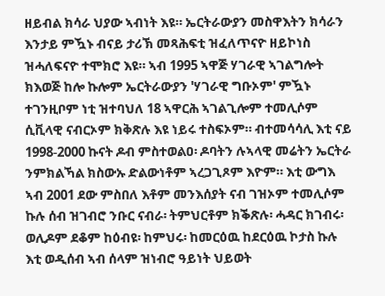ዘይብል ክሳራ ህያው ኣብነት እዩ። ኤርትራውያን መስዋእትን ክሳራን እንታይ ምዃኑ ብናይ ታሪኽ መጻሕፍቲ ዝፈለጥናዮ ዘይኮነስ ዝሓለፍናዮ ተሞክሮ እዩ። ኣብ 1995 ኣዋጅ ሃገራዊ ኣገልግሎት ክእወጅ ከሎ ኩሎም ኤርትራውያን 'ሃገራዊ ግቡኦም' ምዃኑ ተገንዚቦም ነቲ ዝተባህለ 18 ኣዋርሕ ኣገልጊሎም ተመሊሶም ሲቪላዊ ናብርኦም ክቅጽሉ እዩ ነይሩ ተስፍኦም። ብተመሳሳሊ እቲ ናይ 1998-2000 ኩናት ዶብ ምስተወልዐ፡ ዶባትን ሉኣላዊ መሬትን ኤርትራ ንምክልኻል ክስውኡ ድልውነቶም ኣረጋጊጾም እዮም። እቲ ውግእ ኣብ 2001 ደው ምስበለ እቶም መንእሰያት ናብ ገዝኦም ተመሊሶም ኩሉ ሰብ ዝገብሮ ንቡር ናብራ፡ ትምህርቶም ክቕጽሉ፡ ሓዳር ክገብሩ፡ ወሊዶም ደቆም ከዕብዩ፡ ከምህሩ፡ ከመርዕዉ ከደርዕዉ ኮታስ ኩሉ እቲ ወዲሰብ ኣብ ሰላም ዝነብሮ ዓይነት ህይወት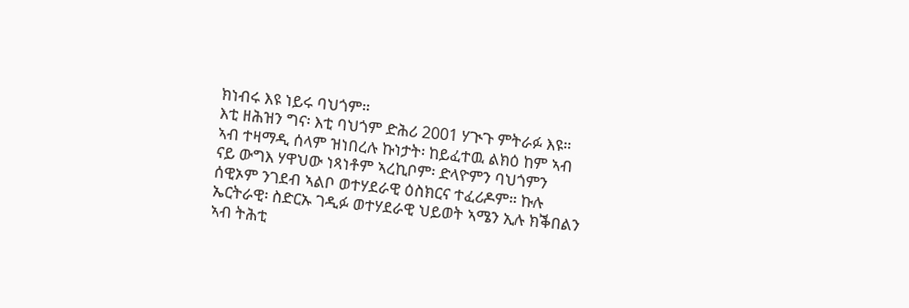ክነብሩ እዩ ነይሩ ባህጎም።
እቲ ዘሕዝን ግና፡ እቲ ባህጎም ድሕሪ 2001 ሃጒጉ ምትራፉ እዩ። ኣብ ተዛማዲ ሰላም ዝነበረሉ ኩነታት፡ ከይፈተዉ ልክዕ ከም ኣብ ናይ ውግእ ሃዋህው ነጻነቶም ኣረኪቦም፡ ድላዮምን ባህጎምን ሰዊኦም ንገደብ ኣልቦ ወተሃደራዊ ዕስክርና ተፈሪዶም። ኩሉ ኤርትራዊ፡ ስድርኡ ገዲፉ ወተሃደራዊ ህይወት ኣሜን ኢሉ ክቕበልን ኣብ ትሕቲ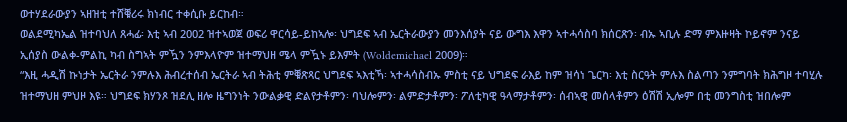ወተሃደራውያን ኣዘዝቲ ተሸቑሪሩ ክነብር ተቀሲቡ ይርከብ።
ወልደሚካኤል ዝተባህለ ጸሓፊ፡ እቲ ኣብ 2002 ዝተኣወጀ ወፍሪ ዋርሳይ-ይከኣሎ፡ ህግደፍ ኣብ ኤርትራውያን መንእሰያት ናይ ውግእ እዋን ኣተሓሳስባ ክሰርጽን፡ ብኡ ኣቢሉ ድማ ምእዙዛት ኮይኖም ንናይ ኢሰያስ ውልቀ-ምልኪ ካብ ስግኣት ምዃን ንምእላዮም ዝተማህዘ ሜላ ምዃኑ ይእምት (Woldemichael 2009)።
“እዚ ሓዲሽ ኩነታት ኤርትራ ንምሉእ ሕብረተሰብ ኤርትራ ኣብ ትሕቲ ምቑጽጻር ህግደፍ ኣእቲኻ፡ ኣተሓሳስብኡ ምስቲ ናይ ህግደፍ ራእይ ከም ዝሳነ ጌርካ፡ እቲ ስርዓት ምሉእ ስልጣን ንምግባት ክሕግዞ ተባሂሉ ዝተማህዘ ምህዞ እዩ። ህግደፍ ክሃንጾ ዝደሊ ዘሎ ዜግንነት ንውልቃዊ ድልየታቶምን፡ ባህሎምን፡ ልምድታቶምን፡ ፖለቲካዊ ዓላማታቶምን፡ ሰብኣዊ መሰላቶምን ዕሽሽ ኢሎም በቲ መንግስቲ ዝበሎም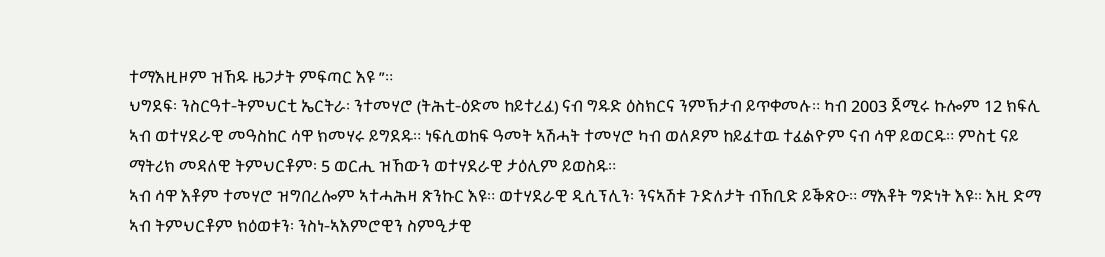ተማእዚዞም ዝኸዱ ዜጋታት ምፍጣር እዩ ”።
ህግደፍ፡ ንስርዓተ-ትምህርቲ ኤርትራ፡ ንተመሃሮ (ትሕቲ-ዕድመ ከይተረፈ) ናብ ግዱድ ዕስክርና ንምኽታብ ይጥቀመሉ። ካብ 2003 ጀሚሩ ኩሎም 12 ክፍሊ ኣብ ወተሃደራዊ መዓስከር ሳዋ ክመሃሩ ይግደዱ። ነፍሲወከፍ ዓመት ኣሽሓት ተመሃሮ ካብ ወለዶም ከይፈተዉ ተፈልዮም ናብ ሳዋ ይወርዱ። ምስቲ ናይ ማትሪክ መዳለዊ ትምህርቶም፡ 5 ወርሒ ዝኸውን ወተሃደራዊ ታዕሊም ይወስዱ።
ኣብ ሳዋ እቶም ተመሃሮ ዝግበረሎም ኣተሓሕዛ ጽንኩር እዩ። ወተሃደራዊ ዲሲፕሊን፡ ንናኣሽቱ ጉድለታት ብኸቢድ ይቕጽዑ። ማእቶት ግድነት እዩ፡፡ እዚ ድማ ኣብ ትምህርቶም ክዕወቱን፡ ንስነ-ኣእምሮዊን ስምዒታዊ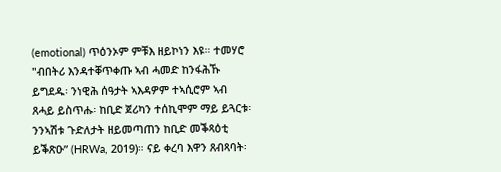(emotional) ጥዕንኦም ምቹእ ዘይኮነን እዩ። ተመሃሮ "ብበትሪ እንዳተቐጥቀጡ ኣብ ሓመድ ከንፋሕኹ ይግደዱ፡ ንነዊሕ ሰዓታት ኣእዳዎም ተኣሲሮም ኣብ ጸሓይ ይስጥሑ፡ ከቢድ ጀሪካን ተሰኪሞም ማይ ይጓርቱ፡ ንንኣሽቱ ጉድለታት ዘይመጣጠን ከቢድ መቕጻዕቲ ይቕጽዑ” (HRWa, 2019)። ናይ ቀረባ እዋን ጸብጻባት፡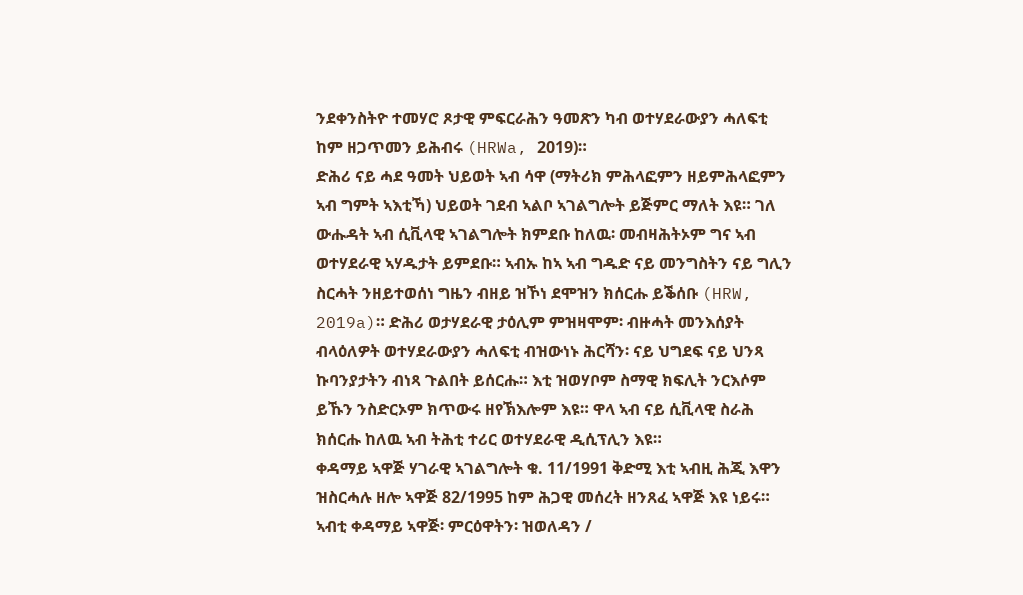ንደቀንስትዮ ተመሃሮ ጾታዊ ምፍርራሕን ዓመጽን ካብ ወተሃደራውያን ሓለፍቲ ከም ዘጋጥመን ይሕብሩ (HRWa, 2019)።
ድሕሪ ናይ ሓደ ዓመት ህይወት ኣብ ሳዋ (ማትሪክ ምሕላፎምን ዘይምሕላፎምን ኣብ ግምት ኣእቲኻ) ህይወት ገደብ ኣልቦ ኣገልግሎት ይጅምር ማለት እዩ። ገለ ውሑዳት ኣብ ሲቪላዊ ኣገልግሎት ክምደቡ ከለዉ፡ መብዛሕትኦም ግና ኣብ ወተሃደራዊ ኣሃዱታት ይምደቡ። ኣብኡ ከኣ ኣብ ግዱድ ናይ መንግስትን ናይ ግሊን ስርሓት ንዘይተወሰነ ግዜን ብዘይ ዝኾነ ደሞዝን ክሰርሑ ይቕሰቡ (HRW, 2019a)። ድሕሪ ወታሃደራዊ ታዕሊም ምዝዛሞም፡ ብዙሓት መንእሰያት ብላዕለዎት ወተሃደራውያን ሓለፍቲ ብዝውነኑ ሕርሻን፡ ናይ ህግደፍ ናይ ህንጻ ኩባንያታትን ብነጻ ጉልበት ይሰርሑ። እቲ ዝወሃቦም ስማዊ ክፍሊት ንርእሶም ይኹን ንስድርኦም ክጥውሩ ዘየኽእሎም እዩ። ዋላ ኣብ ናይ ሲቪላዊ ስራሕ ክሰርሑ ከለዉ ኣብ ትሕቲ ተሪር ወተሃደራዊ ዲሲፕሊን እዩ።
ቀዳማይ ኣዋጅ ሃገራዊ ኣገልግሎት ቁ. 11/1991 ቅድሚ እቲ ኣብዚ ሕጂ እዋን ዝስርሓሉ ዘሎ ኣዋጅ 82/1995 ከም ሕጋዊ መሰረት ዘንጸፈ ኣዋጅ እዩ ነይሩ። ኣብቲ ቀዳማይ ኣዋጅ፡ ምርዕዋትን፡ ዝወለዳን /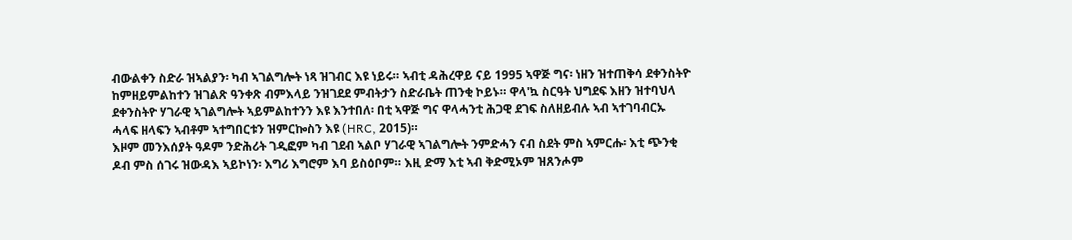ብውልቀን ስድራ ዝኣልያን፡ ካብ ኣገልግሎት ነጻ ዝገብር እዩ ነይሩ። ኣብቲ ዳሕረዋይ ናይ 1995 ኣዋጅ ግና፡ ነዘን ዝተጠቅሳ ደቀንስትዮ ከምዘይምልከተን ዝገልጽ ዓንቀጽ ብምእላይ ንዝገደደ ምብትታን ስድራቤት ጠንቂ ኮይኑ። ዋላ'ኳ ስርዓት ህግደፍ እዘን ዝተባህላ ደቀንስትዮ ሃገራዊ ኣገልግሎት ኣይምልከተንን እዩ እንተበለ፡ በቲ ኣዋጅ ግና ዋላሓንቲ ሕጋዊ ደገፍ ስለዘይብሉ ኣብ ኣተገባብርኡ ሓላፍ ዘላፍን ኣብቶም ኣተግበርቱን ዝምርኰስን እዩ (HRC, 2015)።
እዞም መንእሰያት ዓዶም ንድሕሪት ገዲፎም ካብ ገደብ ኣልቦ ሃገራዊ ኣገልግሎት ንምድሓን ናብ ስደት ምስ ኣምርሑ፡ እቲ ጭንቂ ዶብ ምስ ሰገሩ ዝውዳእ ኣይኮነን፡ እግሪ እግሮም እባ ይስዕቦም። እዚ ድማ እቲ ኣብ ቅድሚኦም ዝጸንሖም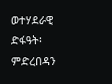ወተሃደራዊ ድፋዓት፡ ምድረበዳን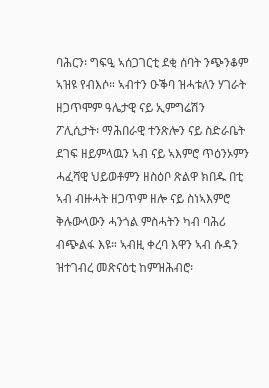ባሕርን፡ ግፍዒ ኣሰጋገርቲ ደቂ ሰባት ንጭንቆም ኣዝዩ የብእሶ። ኣብተን ዑቕባ ዝሓቱለን ሃገራት ዘጋጥሞም ዓሌታዊ ናይ ኢምግሬሽን ፖሊሲታት፡ ማሕበራዊ ተንጽሎን ናይ ስድራቤት ደገፍ ዘይምላዉን ኣብ ናይ ኣእምሮ ጥዕንኦምን ሓፈሻዊ ህይወቶምን ዘስዕቦ ጽልዋ ክበዱ በቲ ኣብ ብዙሓት ዘጋጥም ዘሎ ናይ ስነኣእምሮ ቅሉውላውን ሓንጎል ምስሓትን ካብ ባሕሪ ብጭልፋ እዩ። ኣብዚ ቀረባ እዋን ኣብ ሱዳን ዝተገብረ መጽናዕቲ ከምዝሕብሮ፡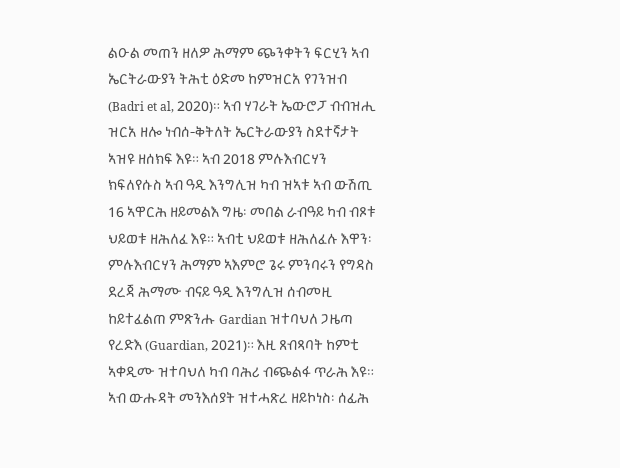ልዑል መጠን ዘለዎ ሕማም ጭንቀትን ፍርሂን ኣብ ኤርትራውያን ትሕቲ ዕድመ ከምዝርአ የገንዝብ (Badri et al, 2020)። ኣብ ሃገራት ኤውሮፓ ብብዝሒ ዝርአ ዘሎ ነብሰ-ቅትለት ኤርትራውያን ስደተኛታት ኣዝዩ ዘሰክፍ እዩ። ኣብ 2018 ምሉእብርሃን ክፍለየሱስ ኣብ ዓዲ እንግሊዝ ካብ ዝኣቱ ኣብ ውሽጢ 16 ኣዋርሕ ዘይመልእ ግዜ፡ መበል ራብዓይ ካብ ብጾቱ ህይወቱ ዘሕለፈ እዩ። ኣብቲ ህይወቱ ዘሕለፈሉ እዋን፡ ምሉእብርሃን ሕማም ኣእምሮ ጌሩ ምንባሩን የግዳስ ደረጃ ሕማሙ ብናይ ዓዲ እንግሊዝ ሰብመዚ ከይተፈልጠ ምጽንሑ Gardian ዝተባህለ ጋዜጣ የረድእ (Guardian, 2021)። እዚ ጸብጻባት ከምቲ ኣቀዲሙ ዝተባህለ ካብ ባሕሪ ብጭልፋ ጥራሕ እዩ። ኣብ ውሑዳት መንእሰያት ዝተሓጽረ ዘይኮነስ፡ ሰፊሕ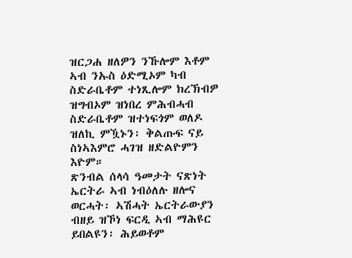ዝርጋሐ ዘለዎን ንኹሎም እቶም ኣብ ንኡስ ዕድሚኦም ካብ ስድራቤቶም ተነጺሎም ክረኽብዎ ዝግብኦም ዝነበረ ምሕብሓብ ስድራቤቶም ዝተነፍጎም ወለዶ ዝለኪ ምዃኑን፡ ቅልጡፍ ናይ ስነኣእምሮ ሓገዝ ዘድልዮምን እዮም።
ጽንብል ሰላሳ ዓመታት ናጽነት ኤርትራ ኣብ ነብዕለሉ ዘሎና ወርሓት፡ ኣሽሓት ኤርትራውያን ብዘይ ዝኾነ ፍርዲ ኣብ ማሕዩር ይበልዩን፡ ሕይወቶም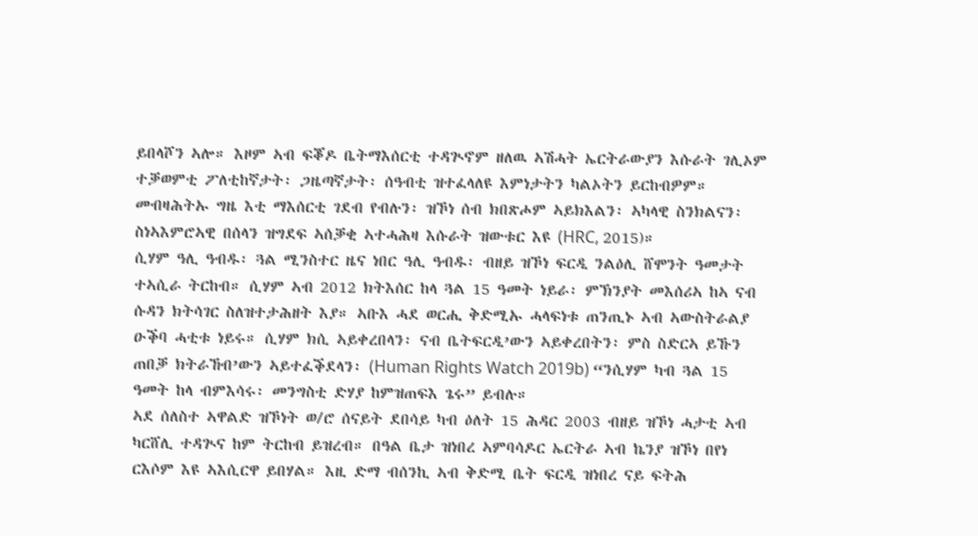ይበላሾን ኣሎ። እዞም ኣብ ፍቖዶ ቤትማእሰርቲ ተዳጒኖም ዘለዉ ኣሽሓት ኤርትራውያን እሱራት ገሊኦም ተቓወምቲ ፖለቲከኛታት፡ ጋዜጣኛታት፡ ሰዓብቲ ዝተፈላለዩ እምነታትን ካልኦትን ይርከብዎም። መብዛሕትኡ ግዜ እቲ ማእሰርቲ ገደብ የብሉን፡ ዝኾነ ሰብ ክበጽሖም ኣይክእልን፡ ኣካላዊ ስንክልናን፡ ስነኣእምሮኣዊ በሰላን ዝግደፍ ኣሰቓቂ ኣተሓሕዛ እሱራት ዝውቱር እዩ (HRC, 2015)።
ሲሃም ዓሊ ዓብዱ፡ ጓል ሚንስተር ዜና ነበር ዓሊ ዓብዱ፡ ብዘይ ዝኾነ ፍርዲ ንልዕሊ ሸሞንት ዓመታት ተኣሲራ ትርከብ። ሲሃም ኣብ 2012 ክትእሰር ከላ ጓል 15 ዓመት ነይራ፡ ምኽንያት መእሰሪኣ ከኣ ናብ ሱዳን ክትሳገር ስለዝተታሕዘት እያ። ኣቡእ ሓደ ወርሒ ቅድሚኡ ሓላፍነቱ ጠንጢኑ ኣብ ኣውስትራልያ ዑቕባ ሓቲቱ ነይሩ። ሲሃም ክሲ ኣይቀረበላን፡ ናብ ቤትፍርዲ’ውን ኣይቀረበትን፡ ምስ ስድርኣ ይኹን ጠበቓ ክትራኸብ’ውን ኣይተፈቕደላን፡ (Human Rights Watch 2019b) “ንሲሃም ካብ ጓል 15 ዓመት ከላ ብምእሳሩ፡ መንግስቲ ድሃያ ከምዝጠፍእ ጌሩ” ይብሉ።
ኣደ ሰለስተ ኣዋልድ ዝኾነት ወ/ሮ ሰናይት ደበሳይ ካብ ዕለት 15 ሕዳር 2003 ብዘይ ዝኾነ ሓታቲ ኣብ ካርሸሊ ተዳጒና ከም ትርከብ ይዝረብ። በዓል ቤታ ዝነበረ ኣምባሳዶር ኤርትራ ኣብ ኬንያ ዝኾነ በየነ ርእሶም እዩ ኣእሲርዋ ይበሃል። እዚ ድማ ብሰንኪ ኣብ ቅድሚ ቤት ፍርዲ ዝነበረ ናይ ፍትሕ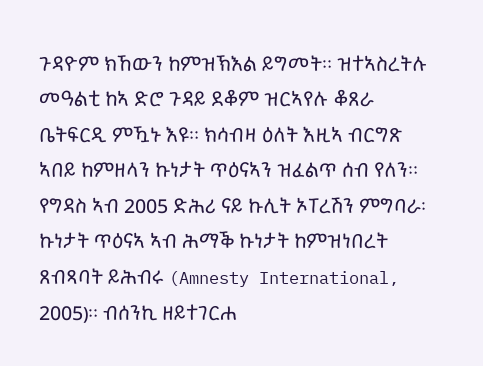ጉዳዮም ክኸውን ከምዝኽእል ይግመት። ዝተኣስረትሉ መዓልቲ ከኣ ድሮ ጉዳይ ደቆም ዝርኣየሉ ቆጸራ ቤትፍርዲ ምዃኑ እዩ። ክሳብዛ ዕለት እዚኣ ብርግጽ ኣበይ ከምዘላን ኩነታት ጥዕናኣን ዝፈልጥ ሰብ የለን። የግዳስ ኣብ 2005 ድሕሪ ናይ ኩሊት ኦፐረሽን ምግባራ፡ ኩነታት ጥዕናኣ ኣብ ሕማቕ ኩነታት ከምዝነበረት ጸብጻባት ይሕብሩ (Amnesty International, 2005)። ብሰንኪ ዘይተገርሐ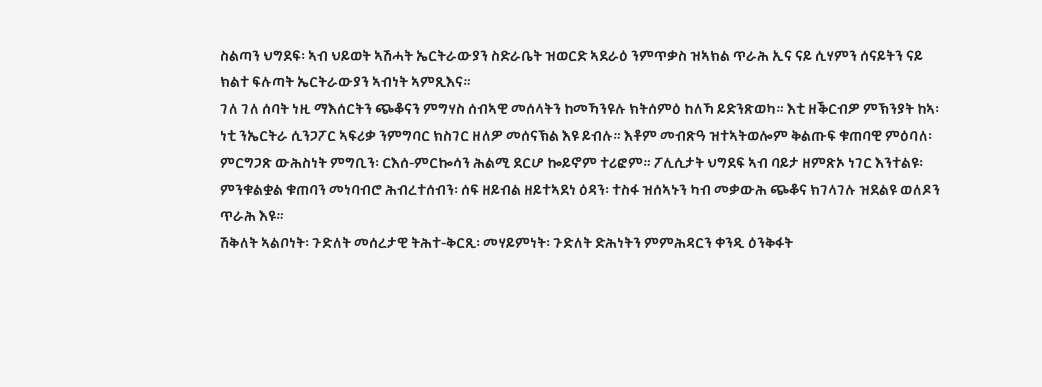ስልጣን ህግደፍ፡ ኣብ ህይወት ኣሽሓት ኤርትራውያን ስድራቤት ዝወርድ ኣደራዕ ንምጥቃስ ዝኣክል ጥራሕ ኢና ናይ ሲሃምን ሰናይትን ናይ ክልተ ፍሉጣት ኤርትራውያን ኣብነት ኣምጺእና።
ገለ ገለ ሰባት ነዚ ማእሰርትን ጭቆናን ምግሃስ ሰብኣዊ መሰላትን ከመኻንዩሉ ክትሰምዕ ከለኻ ይድንጽወካ። እቲ ዘቕርብዎ ምኽንያት ከኣ፡ ነቲ ንኤርትራ ሲንጋፖር ኣፍሪቃ ንምግባር ክስገር ዘለዎ መሰናኽል እዩ ይብሉ። እቶም መብጽዓ ዝተኣትወሎም ቅልጡፍ ቁጠባዊ ምዕባለ፡ ምርግጋጽ ውሕስነት ምግቢን፡ ርእሰ-ምርኰሳን ሕልሚ ደርሆ ኰይኖም ተሪፎም። ፖሊሲታት ህግደፍ ኣብ ባይታ ዘምጽኦ ነገር እንተልዩ፡ ምንቁልቋል ቁጠባን መነባብሮ ሕብረተሰብን፡ ሰፍ ዘይብል ዘይተኣደነ ዕዳን፡ ተስፋ ዝሰኣኑን ካብ መቃውሕ ጭቆና ክገላገሉ ዝደልዩ ወለዶን ጥራሕ እዩ።
ሽቅለት ኣልቦነት፡ ጉድለት መሰረታዊ ትሕተ-ቅርጺ፡ መሃይምነት፡ ጉድለት ድሕነትን ምምሕዳርን ቀንዲ ዕንቅፋት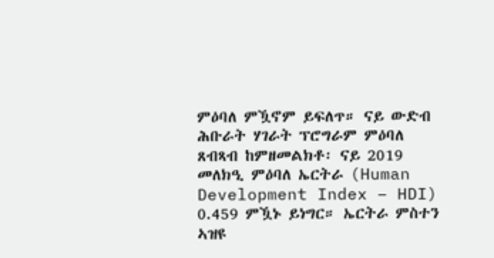ምዕባለ ምዃኖም ይፍለጥ። ናይ ውድብ ሕቡራት ሃገራት ፕሮግራም ምዕባለ ጸብጻብ ከምዘመልክቶ፡ ናይ 2019 መለክዒ ምዕባለ ኤርትራ (Human Development Index – HDI) 0.459 ምዃኑ ይነግር። ኤርትራ ምስተን ኣዝዩ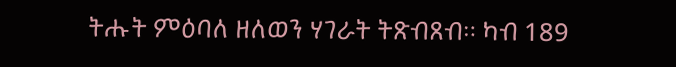ትሑት ምዕባለ ዘለወን ሃገራት ትጽብጸብ። ካብ 189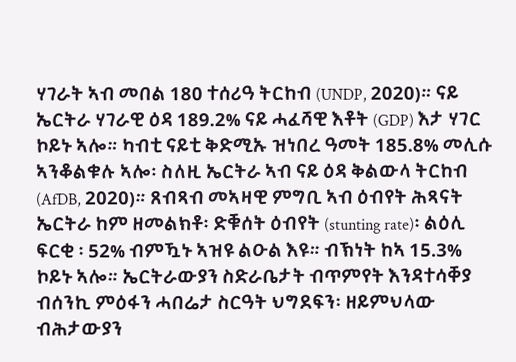ሃገራት ኣብ መበል 180 ተሰሪዓ ትርከብ (UNDP, 2020)። ናይ ኤርትራ ሃገራዊ ዕዳ 189.2% ናይ ሓፈሻዊ እቶት (GDP) እታ ሃገር ኮይኑ ኣሎ። ካብቲ ናይቲ ቅድሚኡ ዝነበረ ዓመት 185.8% መሊሱ ኣንቆልቁሉ ኣሎ፡ ስለዚ ኤርትራ ኣብ ናይ ዕዳ ቅልውላ ትርከብ (AfDB, 2020)። ጸብጻብ መኣዛዊ ምግቢ ኣብ ዕብየት ሕጻናት ኤርትራ ከም ዘመልክቶ፡ ድቑሰት ዕብየት (stunting rate)፡ ልዕሊ ፍርቂ ፡ 52% ብምዃኑ ኣዝዩ ልዑል እዩ። ብኽነት ከኣ 15.3% ኮይኑ ኣሎ። ኤርትራውያን ስድራቤታት ብጥምየት እንዳተሳቐያ ብሰንኪ ምዕፋን ሓበሬታ ስርዓት ህግደፍን፡ ዘይምህላው ብሕታውያን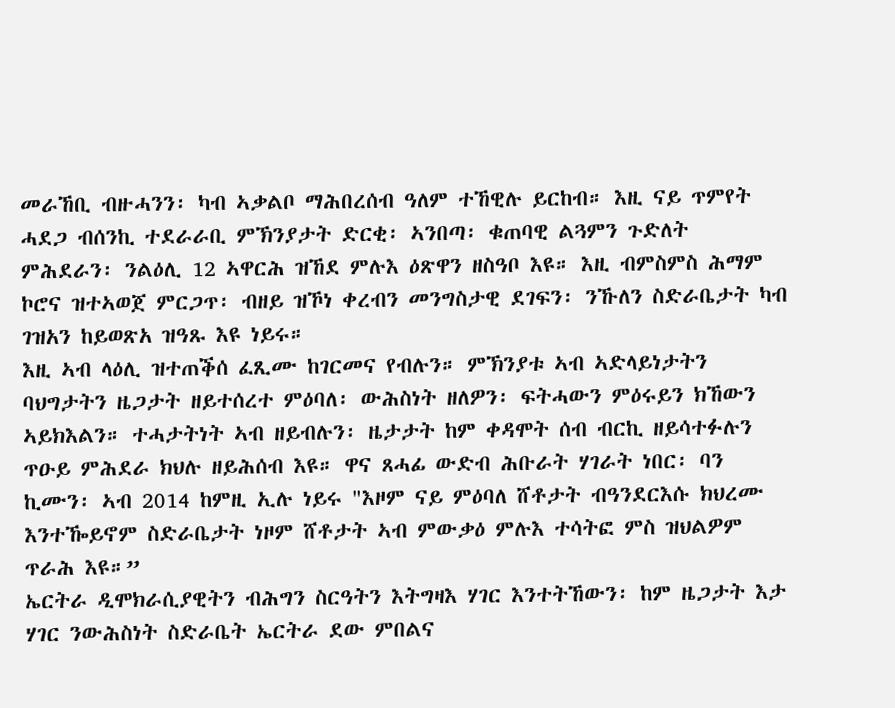መራኸቢ ብዙሓንን፡ ካብ ኣቃልቦ ማሕበረሰብ ዓለም ተኸዊሉ ይርከብ። እዚ ናይ ጥምየት ሓደጋ ብሰንኪ ተደራራቢ ምኽንያታት ድርቂ፡ ኣንበጣ፡ ቁጠባዊ ልጓምን ጉድለት ምሕደራን፡ ንልዕሊ 12 ኣዋርሕ ዝኸደ ምሉእ ዕጽዋን ዘስዓቦ እዩ። እዚ ብምስምስ ሕማም ኮሮና ዝተኣወጀ ምርጋጥ፡ ብዘይ ዝኾነ ቀረብን መንግስታዊ ደገፍን፡ ንኹለን ስድራቤታት ካብ ገዝአን ከይወጽአ ዝዓጹ እዩ ነይሩ።
እዚ ኣብ ላዕሊ ዝተጠቕሰ ፈጺሙ ከገርመና የብሉን። ምኽንያቱ ኣብ ኣድላይነታትን ባህግታትን ዜጋታት ዘይተሰረተ ምዕባለ፡ ውሕስነት ዘለዎን፡ ፍትሓውን ምዕሩይን ክኸውን ኣይክእልን። ተሓታትነት ኣብ ዘይብሉን፡ ዜታታት ከም ቀዳሞት ሰብ ብርኪ ዘይሳተፉሉን ጥዑይ ምሕደራ ክህሉ ዘይሕሰብ እዩ። ዋና ጸሓፊ ውድብ ሕቡራት ሃገራት ነበር፡ ባን ኪሙን፡ ኣብ 2014 ከምዚ ኢሉ ነይሩ "እዞም ናይ ምዕባለ ሸቶታት ብዓንደርእሱ ክህረሙ እንተዀይኖም ስድራቤታት ነዞም ሸቶታት ኣብ ምውቃዕ ምሉእ ተሳትፎ ምስ ዝህልዎም ጥራሕ እዩ።”
ኤርትራ ዲሞክራሲያዊትን ብሕግን ስርዓትን እትግዛእ ሃገር እንተትኸውን፡ ከም ዜጋታት እታ ሃገር ንውሕስነት ስድራቤት ኤርትራ ደው ምበልና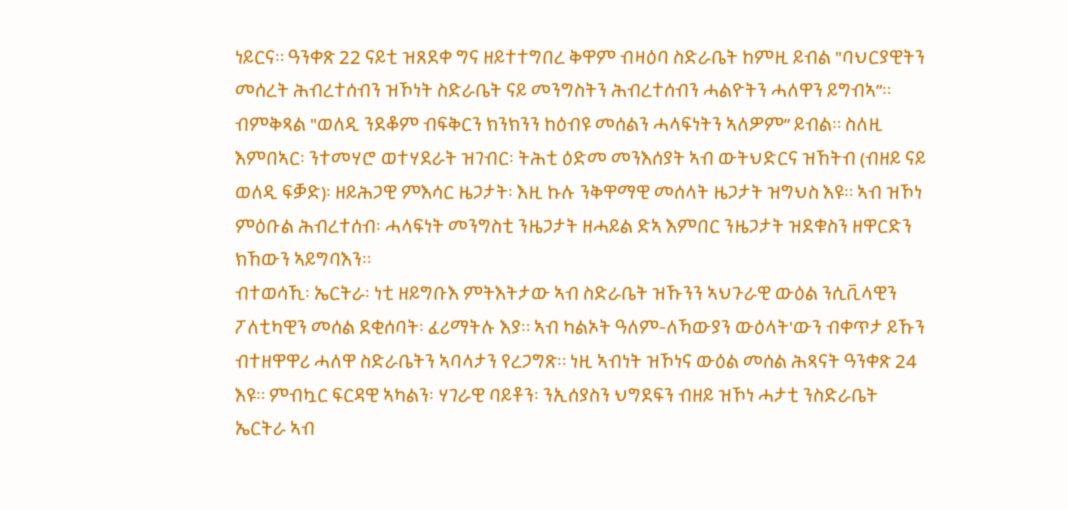ነይርና። ዓንቀጽ 22 ናይቲ ዝጸደቀ ግና ዘይተተግበረ ቅዋም ብዛዕባ ስድራቤት ከምዚ ይብል "ባህርያዊትን መሰረት ሕብረተሰብን ዝኾነት ስድራቤት ናይ መንግስትን ሕብረተሰብን ሓልዮትን ሓለዋን ይግብኣ”። ብምቅጻል "ወለዲ ንደቆም ብፍቅርን ክንክንን ከዕብዩ መሰልን ሓላፍነትን ኣለዎም” ይብል። ስለዚ እምበኣር፡ ንተመሃሮ ወተሃደራት ዝገብር፡ ትሕቲ ዕድመ መንእሰያት ኣብ ውትህድርና ዝኸትብ (ብዘይ ናይ ወለዲ ፍቓድ)፡ ዘይሕጋዊ ምእሳር ዜጋታት፡ እዚ ኩሉ ንቅዋማዊ መሰላት ዜጋታት ዝግህስ እዩ። ኣብ ዝኾነ ምዕቡል ሕብረተሰብ፡ ሓላፍነት መንግስቲ ንዜጋታት ዘሓይል ድኣ እምበር ንዜጋታት ዝደቁስን ዘዋርድን ክኸውን ኣይግባእን።
ብተወሳኺ፡ ኤርትራ፡ ነቲ ዘይግቡእ ምትእትታው ኣብ ስድራቤት ዝኹንን ኣህጉራዊ ውዕል ንሲቪላዊን ፖለቲካዊን መሰል ደቂሰባት፡ ፈሪማትሉ እያ። ኣብ ካልኦት ዓለም-ለኻውያን ውዕላት'ውን ብቀጥታ ይኹን ብተዘዋዋሪ ሓለዋ ስድራቤትን ኣባላታን የረጋግጽ። ነዚ ኣብነት ዝኾነና ውዕል መሰል ሕጻናት ዓንቀጽ 24 እዩ። ምብኳር ፍርዳዊ ኣካልን፡ ሃገራዊ ባይቶን፡ ንኢሰያስን ህግደፍን ብዘይ ዝኾነ ሓታቲ ንስድራቤት ኤርትራ ኣብ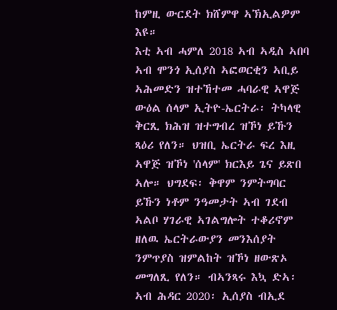ከምዚ ውርደት ክሸምዋ ኣኽኢልዎም እዩ።
እቲ ኣብ ሓምለ 2018 ኣብ ኣዲስ ኣበባ ኣብ ሞንጎ ኢሰያስ ኣፎወርቂን ኣቢይ ኣሕመድን ዝተኸተመ ሓባራዊ ኣዋጅ ውዕል ሰላም ኢትዮ-ኤርትራ፡ ትካላዊ ቅርጺ ክሕዝ ዝተግብረ ዝኾነ ይኹን ጻዕሪ የለን። ህዝቢ ኤርትራ ፍረ እዚ ኣዋጅ ዝኾነ 'ሰላም' ክርእይ ጌና ይጽበ ኣሎ። ህግደፍ፡ ቅዋም ንምትግባር ይኹን ነቶም ንዓመታት ኣብ ገደብ ኣልቦ ሃገራዊ ኣገልግሎት ተቆሪኖም ዘለዉ ኤርትራውያን መንእሰያት ንምጥያስ ዝምልከት ዝኾነ ዘውጽኦ መግለጺ የለን። ብኣንጻሩ እኳ ድኣ፡ ኣብ ሕዳር 2020፡ ኢሰያስ ብኢደ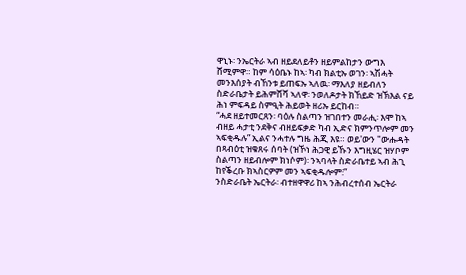ዋኒኑ፡ ንኤርትራ ኣብ ዘይደለይቶን ዘይምልከታን ውግእ ሸሚምዋ። ከም ሳዕቤኑ ከኣ፡ ካብ ክልቲኡ ወገን፡ ኣሽሓት መንእሰያት ብኸንቱ ይጠፍኡ ኣለዉ፡ ማእለያ ዘይብለን ስድራቤታት ይሕምሸሻ ኣለዋ፡ ንወለዶታት ክኸይድ ዝኽእል ናይ ሕነ ምፍዳይ ስምዒት ሕይወት ዘሪኡ ይርከብ።
“ሓደ ዘይተመርጸን፡ ባዕሉ ስልጣን ዝገበተን መራሒ፡ እሞ ከኣ ብዘይ ሓታቲ ንደቅና ብዘይፍቃድ ካብ ኢድና ክምንጥሎም መን ኣፍቂዱሉ” ኢልና ንሓተሉ ግዜ ሕጂ እዩ። ወይ'ውን "ውሑዳት በጻብዕቲ ዝቁጸሩ ሰባት (ዝኾነ ሕጋዊ ይኹን እግዚሄር ዝሃቦም ስልጣን ዘይብሎም ክነሶም)፡ ንኣባላት ስድራቤተይ ኣብ ሕጊ ከየቕረቡ ክኣስርዎም መን ኣፍቂዱሎም፧”
ንስድራቤት ኤርትራ፡ ብተዘዋዋሪ ከኣ ንሕብረተሰብ ኤርትራ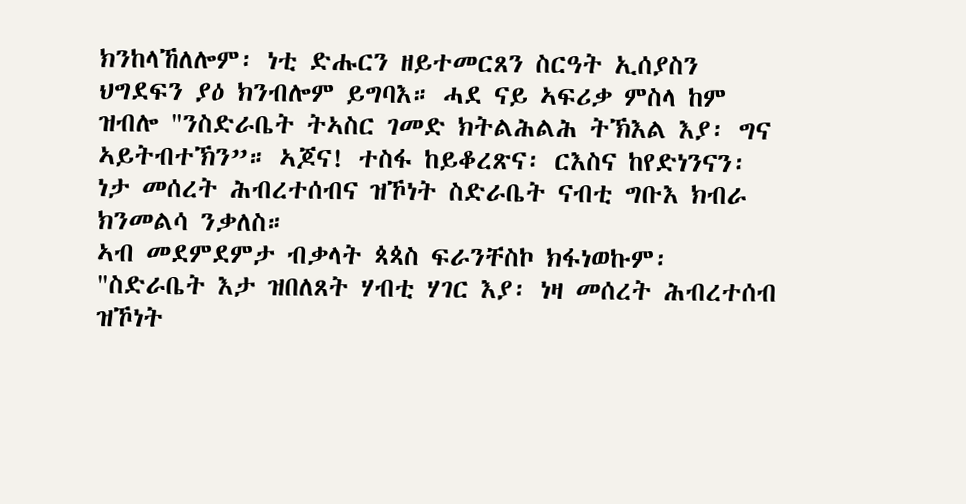ክንከላኸለሎም፡ ነቲ ድሑርን ዘይተመርጸን ስርዓት ኢሰያስን ህግደፍን ያዕ ክንብሎም ይግባእ። ሓደ ናይ ኣፍሪቃ ምስላ ከም ዝብሎ "ንስድራቤት ትኣስር ገመድ ክትልሕልሕ ትኽእል እያ፡ ግና ኣይትብተኽን”። ኣጆና! ተስፋ ከይቆረጽና፡ ርእስና ከየድነንናን፡ ነታ መሰረት ሕብረተሰብና ዝኾነት ስድራቤት ናብቲ ግቡእ ክብራ ክንመልሳ ንቃለስ።
ኣብ መደምደምታ ብቃላት ጳጳስ ፍራንቸስኮ ክፋነወኩም፡ "ስድራቤት እታ ዝበለጸት ሃብቲ ሃገር እያ፡ ነዛ መሰረት ሕብረተሰብ ዝኾነት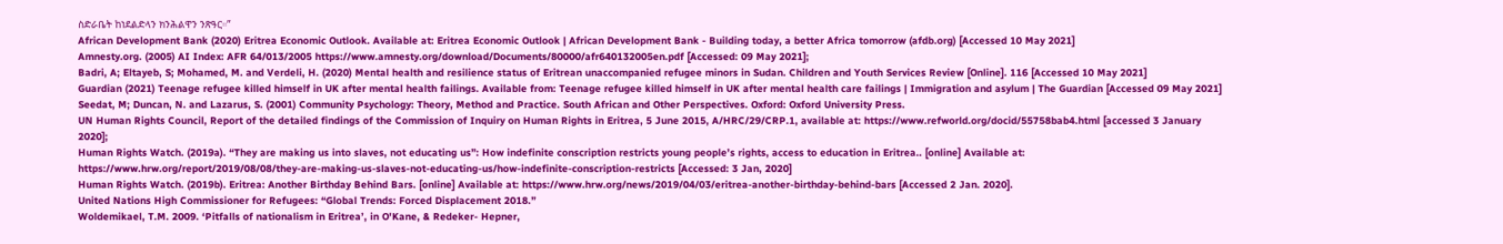ስድራቤት ከነደልድላን ክንሕልዋን ንጽዓር።”
African Development Bank (2020) Eritrea Economic Outlook. Available at: Eritrea Economic Outlook | African Development Bank - Building today, a better Africa tomorrow (afdb.org) [Accessed 10 May 2021]
Amnesty.org. (2005) AI Index: AFR 64/013/2005 https://www.amnesty.org/download/Documents/80000/afr640132005en.pdf [Accessed: 09 May 2021];
Badri, A; Eltayeb, S; Mohamed, M. and Verdeli, H. (2020) Mental health and resilience status of Eritrean unaccompanied refugee minors in Sudan. Children and Youth Services Review [Online]. 116 [Accessed 10 May 2021]
Guardian (2021) Teenage refugee killed himself in UK after mental health failings. Available from: Teenage refugee killed himself in UK after mental health care failings | Immigration and asylum | The Guardian [Accessed 09 May 2021]
Seedat, M; Duncan, N. and Lazarus, S. (2001) Community Psychology: Theory, Method and Practice. South African and Other Perspectives. Oxford: Oxford University Press.
UN Human Rights Council, Report of the detailed findings of the Commission of Inquiry on Human Rights in Eritrea, 5 June 2015, A/HRC/29/CRP.1, available at: https://www.refworld.org/docid/55758bab4.html [accessed 3 January 2020];
Human Rights Watch. (2019a). “They are making us into slaves, not educating us”: How indefinite conscription restricts young people’s rights, access to education in Eritrea.. [online] Available at: https://www.hrw.org/report/2019/08/08/they-are-making-us-slaves-not-educating-us/how-indefinite-conscription-restricts [Accessed: 3 Jan, 2020]
Human Rights Watch. (2019b). Eritrea: Another Birthday Behind Bars. [online] Available at: https://www.hrw.org/news/2019/04/03/eritrea-another-birthday-behind-bars [Accessed 2 Jan. 2020].
United Nations High Commissioner for Refugees: “Global Trends: Forced Displacement 2018.”
Woldemikael, T.M. 2009. ‘Pitfalls of nationalism in Eritrea’, in O'Kane, & Redeker- Hepner,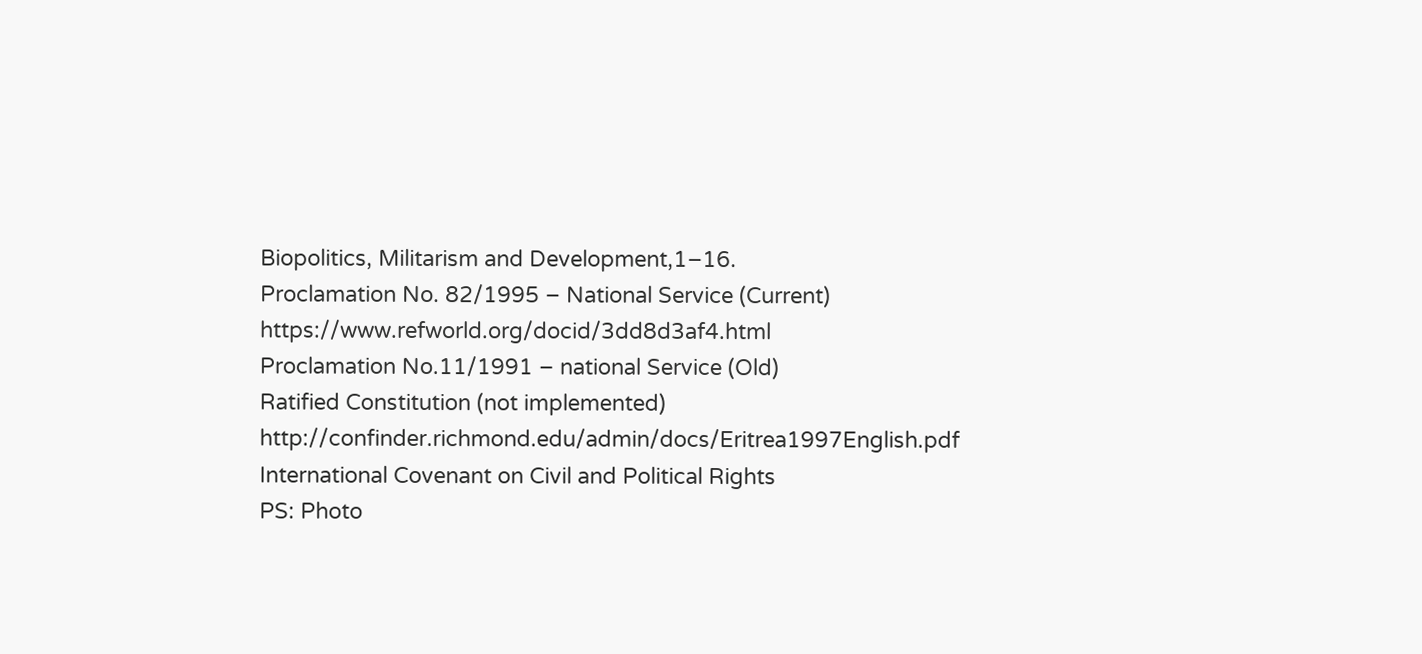Biopolitics, Militarism and Development,1–16.
Proclamation No. 82/1995 – National Service (Current) https://www.refworld.org/docid/3dd8d3af4.html
Proclamation No.11/1991 – national Service (Old)
Ratified Constitution (not implemented) http://confinder.richmond.edu/admin/docs/Eritrea1997English.pdf
International Covenant on Civil and Political Rights
PS: Photo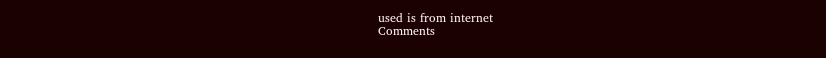used is from internet
Comments